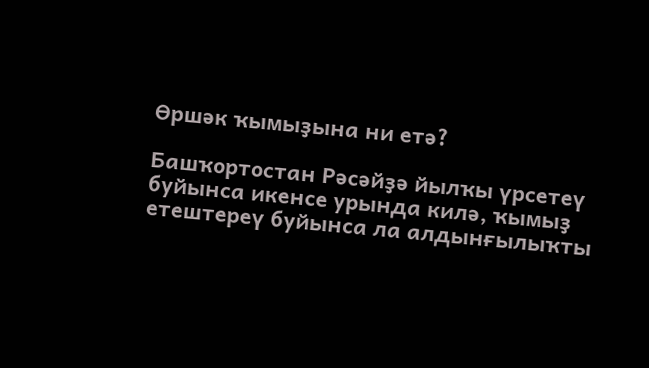Өршәк ҡымыҙына ни етә?

Башҡортостан Рәсәйҙә йылҡы үрсетеү буйынса икенсе урында килә, ҡымыҙ етештереү буйынса ла алдынғылыҡты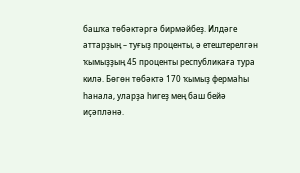башҡа төбәктәргә бирмәйбеҙ. Илдәге аттарҙың – туғыҙ проценты, ә етештерелгән ҡымыҙҙың 45 проценты республикаға тура килә. Бөгөн төбәктә 170 ҡымыҙ фермаһы һанала, уларҙа һигеҙ мең баш бейә иҫәпләнә.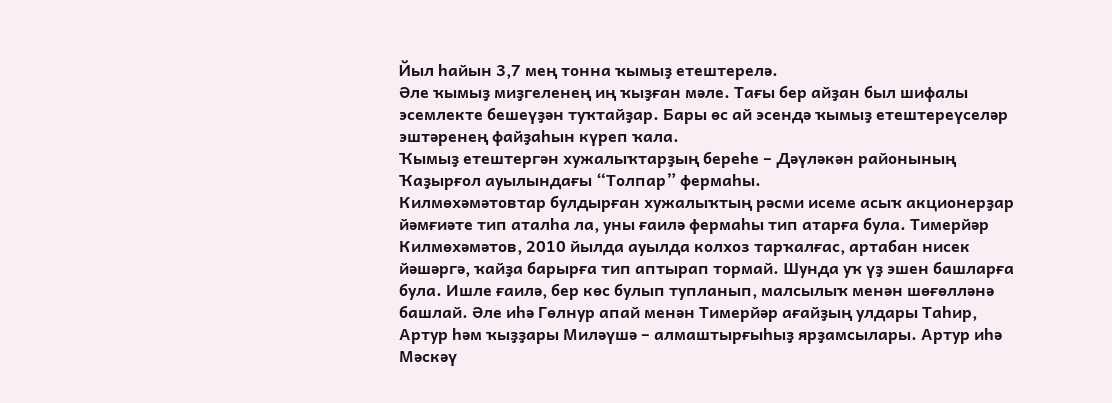Йыл һайын 3,7 мең тонна ҡымыҙ етештерелә.
Әле ҡымыҙ миҙгеленең иң ҡыҙған мәле. Тағы бер айҙан был шифалы эсемлекте бешеүҙән туҡтайҙар. Бары өс ай эсендә ҡымыҙ етештереүселәр эштәренең файҙаһын күреп ҡала.
Ҡымыҙ етештергән хужалыҡтарҙың береһе – Дәүләкән районының Ҡаҙырғол ауылындағы “Толпар” фермаһы.
Килмөхәмәтовтар булдырған хужалыҡтың рәсми исеме асыҡ акционерҙар йәмғиәте тип аталһа ла, уны ғаилә фермаһы тип атарға була. Тимерйәр Килмөхәмәтов, 2010 йылда ауылда колхоз тарҡалғас, артабан нисек йәшәргә, ҡайҙа барырға тип аптырап тормай. Шунда уҡ үҙ эшен башларға була. Ишле ғаилә, бер көс булып тупланып, малсылыҡ менән шөғөлләнә башлай. Әле иһә Гөлнур апай менән Тимерйәр ағайҙың улдары Таһир, Артур һәм ҡыҙҙары Миләүшә – алмаштырғыһыҙ ярҙамсылары. Артур иһә Мәскәү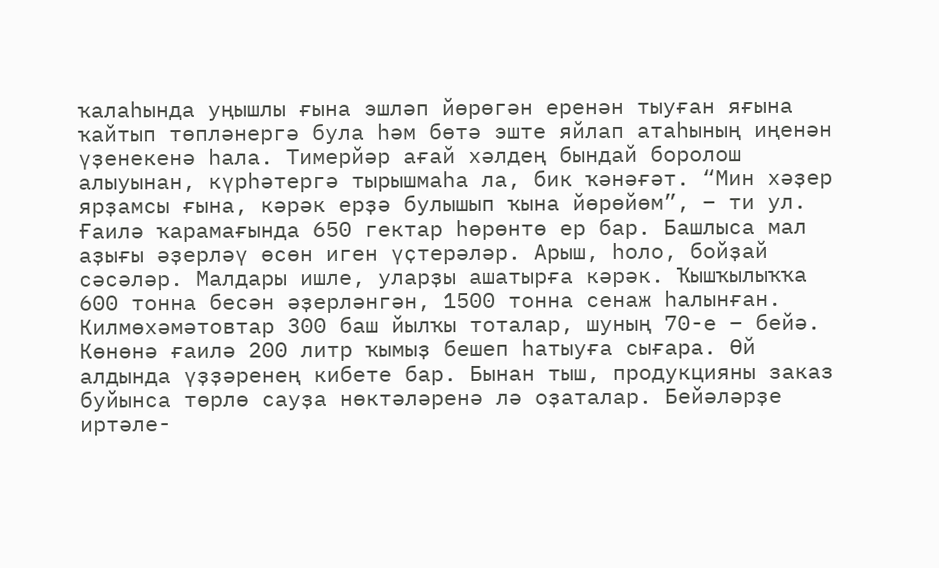ҡалаһында уңышлы ғына эшләп йөрөгән еренән тыуған яғына ҡайтып төпләнергә була һәм бөтә эште яйлап атаһының иңенән үҙенекенә һала. Тимерйәр ағай хәлдең бындай боролош алыуынан, күрһәтергә тырышмаһа ла, бик ҡәнәғәт. “Мин хәҙер ярҙамсы ғына, кәрәк ерҙә булышып ҡына йөрөйөм”, – ти ул.
Ғаилә ҡарамағында 650 гектар һөрөнтө ер бар. Башлыса мал аҙығы әҙерләү өсөн иген үҫтерәләр. Арыш, һоло, бойҙай сәсәләр. Малдары ишле, уларҙы ашатырға кәрәк. Ҡышҡылыҡҡа 600 тонна бесән әҙерләнгән, 1500 тонна сенаж һалынған. Килмөхәмәтовтар 300 баш йылҡы тоталар, шуның 70-е – бейә. Көнөнә ғаилә 200 литр ҡымыҙ бешеп һатыуға сығара. Өй алдында үҙҙәренең кибете бар. Бынан тыш, продукцияны заказ буйынса төрлө сауҙа нөктәләренә лә оҙаталар. Бейәләрҙе иртәле-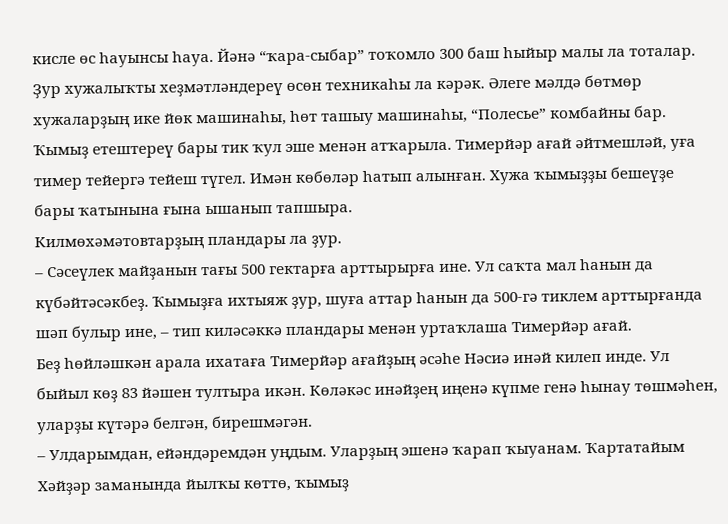кисле өс һауынсы һауа. Йәнә “ҡара-сыбар” тоҡомло 300 баш һыйыр малы ла тоталар.
Ҙур хужалыҡты хеҙмәтләндереү өсөн техникаһы ла кәрәк. Әлеге мәлдә бөтмөр хужаларҙың ике йөк машинаһы, һөт ташыу машинаһы, “Полесье” комбайны бар.
Ҡымыҙ етештереү бары тик ҡул эше менән атҡарыла. Тимерйәр ағай әйтмешләй, уға тимер тейергә тейеш түгел. Имән көбөләр һатып алынған. Хужа ҡымыҙҙы бешеүҙе бары ҡатынына ғына ышанып тапшыра.
Килмөхәмәтовтарҙың пландары ла ҙур.
– Сәсеүлек майҙанын тағы 500 гектарға арттырырға ине. Ул саҡта мал һанын да күбәйтәсәкбеҙ. Ҡымыҙға ихтыяж ҙур, шуға аттар һанын да 500-гә тиклем арттырғанда шәп булыр ине, – тип киләсәккә пландары менән уртаҡлаша Тимерйәр ағай.
Беҙ һөйләшкән арала ихатаға Тимерйәр ағайҙың әсәһе Нәсиә инәй килеп инде. Ул быйыл көҙ 83 йәшен тултыра икән. Көләкәс инәйҙең иңенә күпме генә һынау төшмәһен, уларҙы күтәрә белгән, бирешмәгән.
– Улдарымдан, ейәндәремдән уңдым. Уларҙың эшенә ҡарап ҡыуанам. Ҡартатайым Хәйҙәр заманында йылҡы көттө, ҡымыҙ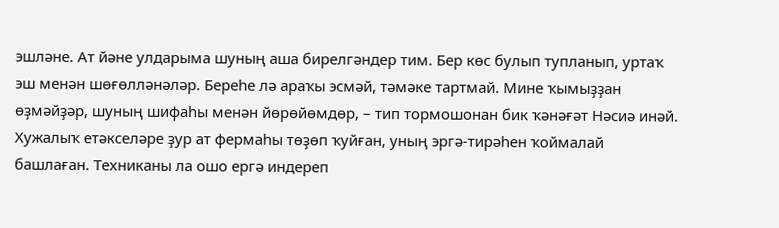эшләне. Ат йәне улдарыма шуның аша бирелгәндер тим. Бер көс булып тупланып, уртаҡ эш менән шөғөлләнәләр. Береһе лә араҡы эсмәй, тәмәке тартмай. Мине ҡымыҙҙан өҙмәйҙәр, шуның шифаһы менән йөрөйөмдөр, – тип тормошонан бик ҡәнәғәт Нәсиә инәй.
Хужалыҡ етәкселәре ҙур ат фермаһы төҙөп ҡуйған, уның эргә-тирәһен ҡоймалай башлаған. Техниканы ла ошо ергә индереп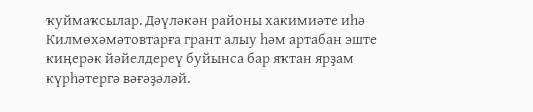ҡуймаҡсылар. Дәүләкән районы хакимиәте иһә Килмөхәмәтовтарға грант алыу һәм артабан эште киңерәк йәйелдереү буйынса бар яҡтан ярҙам күрһәтергә вәғәҙәләй.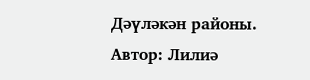Дәүләкән районы.
Автор: Лилиә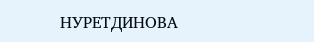НУРЕТДИНОВА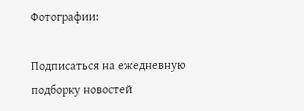Фотографии:

Подписаться на ежедневную подборку новостей